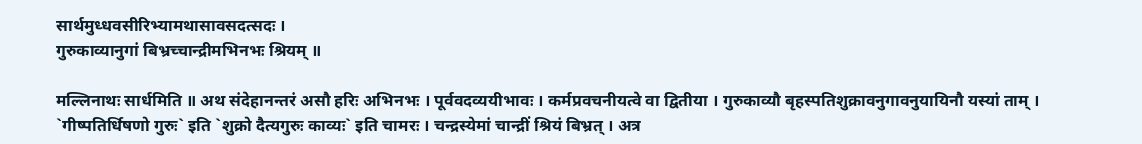सार्थमुध्धवसीरिभ्यामथासावसदत्सदः ।
गुरुकाव्यानुगां बिभ्रच्चान्द्रीमभिनभः श्रियम् ॥

मल्लिनाथः सार्धमिति ॥ अथ संदेहानन्तरं असौ हरिः अभिनभः । पूर्ववदव्ययीभावः । कर्मप्रवचनीयत्वे वा द्वितीया । गुरुकाव्यौ बृहस्पतिशुक्रावनुगावनुयायिनौ यस्यां ताम् । `गीष्पतिर्धिषणो गुरुः` इति `शुक्रो दैत्यगुरुः काव्यः` इति चामरः । चन्द्रस्येमां चान्द्रीं श्रियं बिभ्रत् । अत्र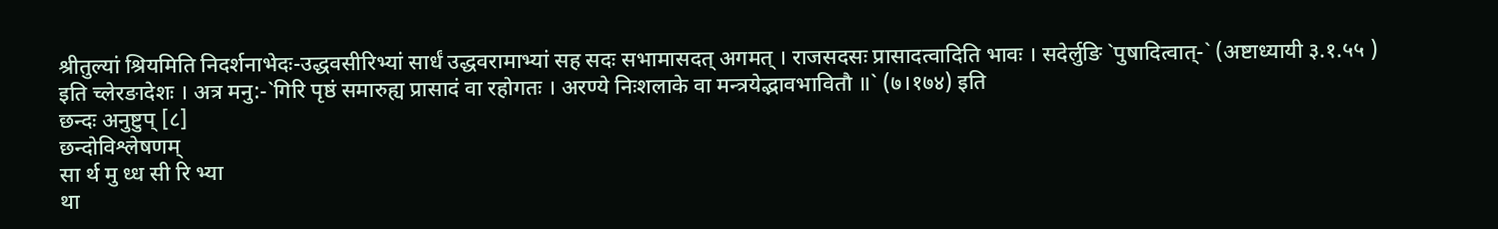श्रीतुल्यां श्रियमिति निदर्शनाभेदः-उद्धवसीरिभ्यां सार्धं उद्धवरामाभ्यां सह सदः सभामासदत् अगमत् । राजसदसः प्रासादत्वादिति भावः । सदेर्लुङि `पुषादित्वात्-` (अष्टाध्यायी ३.१.५५ ) इति च्लेरङादेशः । अत्र मनु:-`गिरि पृष्ठं समारुह्य प्रासादं वा रहोगतः । अरण्ये निःशलाके वा मन्त्रयेद्भावभावितौ ॥` (७।१७४) इति
छन्दः अनुष्टुप् [८]
छन्दोविश्लेषणम्
सा र्थ मु ध्ध सी रि भ्या
था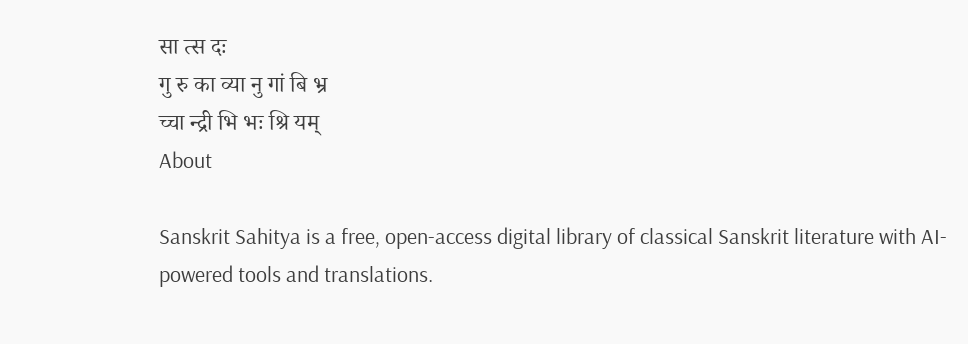सा त्स दः
गु रु का व्या नु गां बि भ्र
च्चा न्द्री भि भः श्रि यम्
About

Sanskrit Sahitya is a free, open-access digital library of classical Sanskrit literature with AI-powered tools and translations.